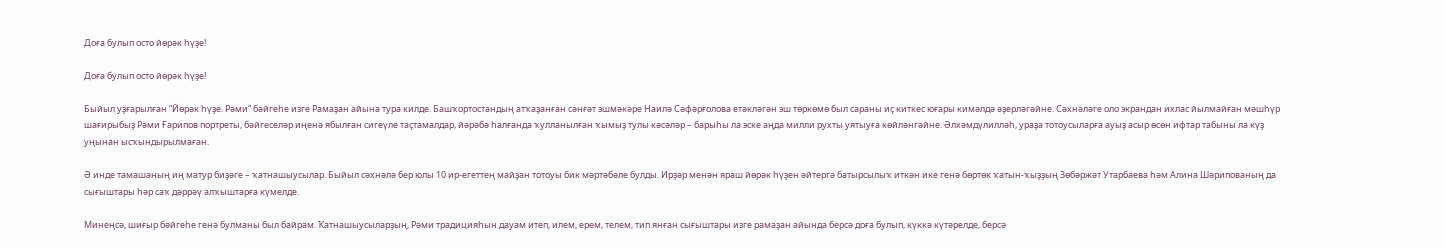Доға булып осто йөрәк һүҙе!

Доға булып осто йөрәк һүҙе!

Быйыл уҙғарылған “Йөрәк һүҙе. Рәми” бәйгеһе изге Рамаҙан айына тура килде. Башҡортостандың атҡаҙанған сәнғәт эшмәкәре Наилә Сәфәрғолова етәкләгән эш төркөмө был сараны иҫ киткес юғары кимәлдә әҙерләгәйне. Сәхнәләге оло экрандан ихлас йылмайған мәшһүр шағирыбыҙ Рәми Ғарипов портреты, бәйгеселәр иңенә ябылған сигеүле таҫтамалдар, йәрәбә һалғанда ҡулланылған ҡымыҙ тулы кәсәләр – барыһы ла эске аңда милли рухты уятыуға көйләнгәйне. Әлхәмдүлилләһ, ураҙа тотоусыларға ауыҙ асыр өсөн ифтар табыны ла күҙ уңынан ысҡындырылмаған.

Ә инде тамашаның иң матур биҙәге – ҡатнашыусылар. Быйыл сәхнәлә бер юлы 10 ир-егеттең майҙан тотоуы бик мәртәбәле булды. Ирҙәр менән яраш йөрәк һүҙен әйтергә батырсылыҡ иткән ике генә бөртөк ҡатын-ҡыҙҙың Зөбәржәт Утарбаева һәм Алина Шәрипованың да сығыштары һәр саҡ дәррәү алҡыштарға күмелде.

Минеңсә, шиғыр бәйгеһе генә булманы был байрам. Ҡатнашыусыларҙың, Рәми традицияһын дауам итеп, илем, ерем, телем, тип янған сығыштары изге рамаҙан айында берсә доға булып, күккә күтәрелде, берсә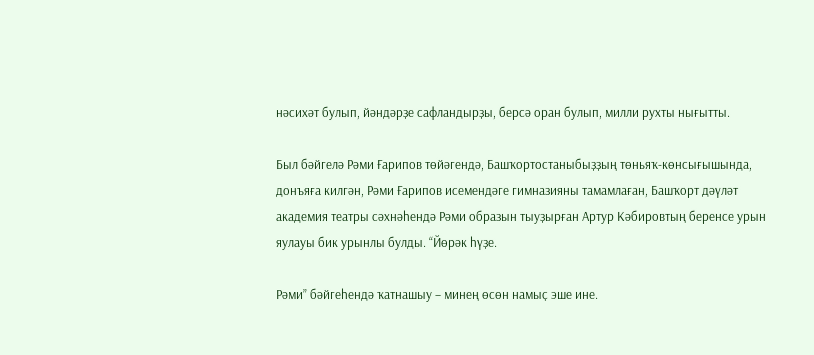нәсихәт булып, йәндәрҙе сафландырҙы, берсә оран булып, милли рухты нығытты.

Был бәйгелә Рәми Ғарипов төйәгендә, Башҡортостаныбыҙҙың төньяҡ-көнсығышында, донъяға килгән, Рәми Ғарипов исемендәге гимназияны тамамлаған, Башҡорт дәүләт академия театры сәхнәһендә Рәми образын тыуҙырған Артур Кәбировтың беренсе урын яулауы бик урынлы булды. “Йөрәк һүҙе.

Рәми” бәйгеһендә ҡатнашыу – минең өсөн намыҫ эше ине.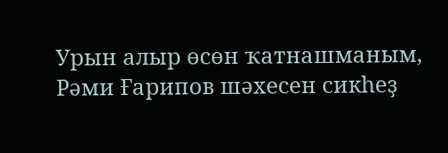Урын алыр өсөн ҡатнашманым, Рәми Ғарипов шәхесен сикһеҙ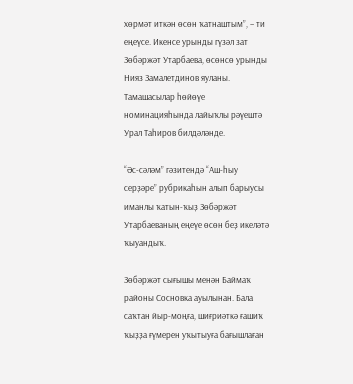хөрмәт иткән өсөн ҡатнаштым”, – ти еңеүсе. Икенсе урынды гүзәл зат Зөбәржәт Утарбаева, өсөнсө урынды Нияз Замалетдинов яуланы. Тамашасылар һөйөүе номинацияһында лайыҡлы рәүештә Урал Таһиров билдәләнде.

“Әс-сәләм” гәзитендә “Аш-һыу серҙәре” рубрикаһын алып барыусы иманлы ҡатын-ҡыҙ Зөбәржәт Утарбаеваның еңеүе өсөн беҙ икеләтә ҡыуандыҡ.

Зөбәржәт сығышы менән Баймаҡ районы Сосновка ауылынан. Бала саҡтан йыр-моңға, шиғриәткә ғашиҡ ҡыҙҙа ғүмерен уҡытыуға бағышлаған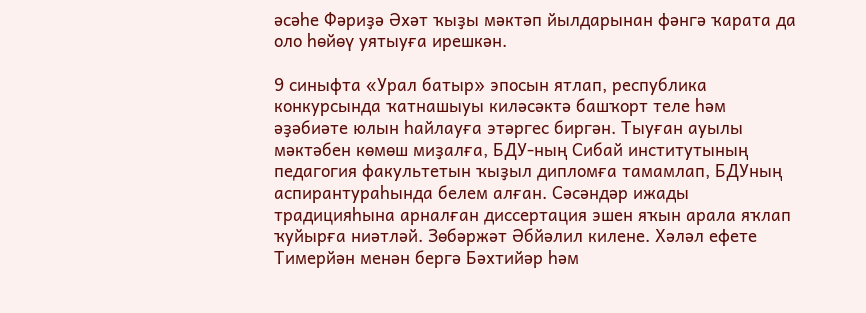әсәһе Фәриҙә Әхәт ҡыҙы мәктәп йылдарынан фәнгә ҡарата да оло һөйөү уятыуға ирешкән.

9 синыфта «Урал батыр» эпосын ятлап, республика конкурсында ҡатнашыуы киләсәктә башҡорт теле һәм әҙәбиәте юлын һайлауға этәргес биргән. Тыуған ауылы мәктәбен көмөш миҙалға, БДУ-ның Сибай институтының педагогия факультетын ҡыҙыл дипломға тамамлап, БДУның аспирантураһында белем алған. Сәсәндәр ижады традицияһына арналған диссертация эшен яҡын арала яҡлап ҡуйырға ниәтләй. Зөбәржәт Әбйәлил килене. Хәләл ефете Тимерйән менән бергә Бәхтийәр һәм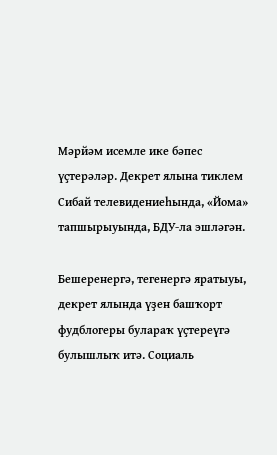Мәрйәм исемле ике бәпес үҫтерәләр. Декрет ялына тиклем Сибай телевидениеһында, «Йома» тапшырыуында, БДУ-ла эшләгән.

Бешеренергә, тегенергә яратыуы, декрет ялында үҙен башҡорт фудблогеры булараҡ үҫтереүгә булышлыҡ итә. Социаль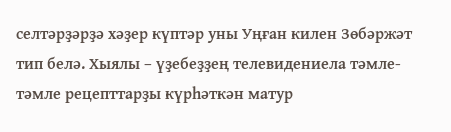селтәрҙәрҙә хәҙер күптәр уны Уңған килен Зөбәржәт тип белә. Хыялы – үҙебеҙҙең телевидениела тәмле-тәмле рецепттарҙы күрһәткән матур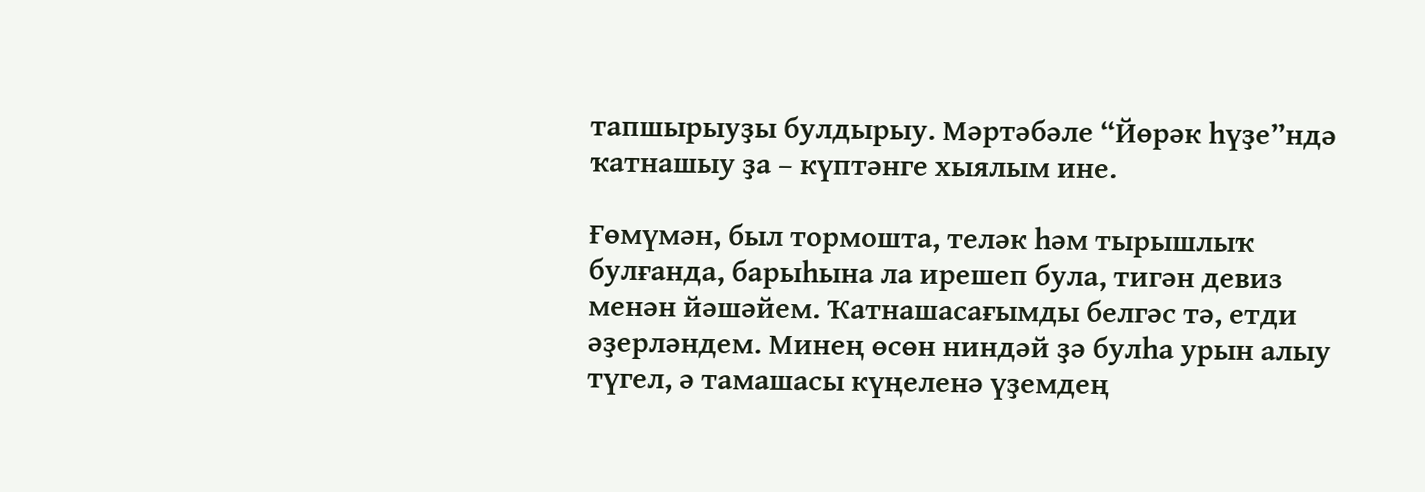тапшырыуҙы булдырыу. Мәртәбәле “Йөрәк һүҙе”ндә ҡатнашыу ҙа – күптәнге хыялым ине.

Ғөмүмән, был тормошта, теләк һәм тырышлыҡ булғанда, барыһына ла ирешеп була, тигән девиз менән йәшәйем. Ҡатнашасағымды белгәс тә, етди әҙерләндем. Минең өсөн ниндәй ҙә булһа урын алыу түгел, ә тамашасы күңеленә үҙемдең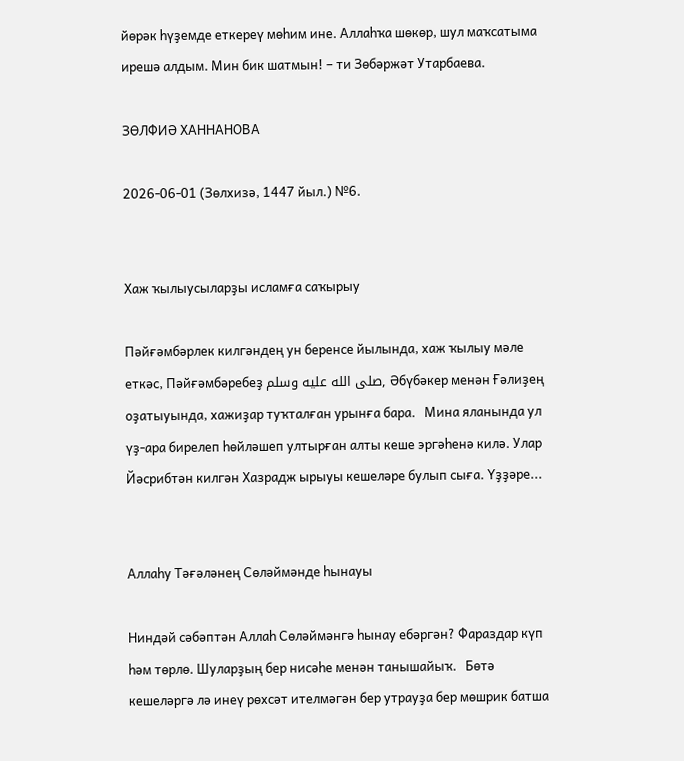йөрәк һүҙемде еткереү мөһим ине. Аллаһҡа шөкөр, шул маҡсатыма ирешә алдым. Мин бик шатмын! – ти Зөбәржәт Утарбаева.

ЗӨЛФИӘ ХАННАНОВА

2026-06-01 (Зөлхизә, 1447 йыл.) №6.


Хаж ҡылыусыларҙы исламға саҡырыу

Пәйғәмбәрлек килгәндең ун беренсе йылында, хаж ҡылыу мәле еткәс, Пәйғәмбәребеҙ صلى الله عليه وسلم, Әбүбәкер менән Ғәлиҙең оҙатыуында, хажиҙар туҡталған урынға бара.   Мина яланында ул үҙ-ара бирелеп һөйләшеп ултырған алты кеше эргәһенә килә. Улар Йәсрибтән килгән Хазрадж ырыуы кешеләре булып сыға. Үҙҙәре...


Аллаһу Тәғәләнең Сөләймәнде һынауы

Ниндәй сәбәптән Аллаһ Сөләймәнгә һынау ебәргән? Фараздар күп һәм төрлө. Шуларҙың бер нисәһе менән танышайыҡ.   Бөтә кешеләргә лә инеү рөхсәт ителмәгән бер утрауҙа бер мөшрик батша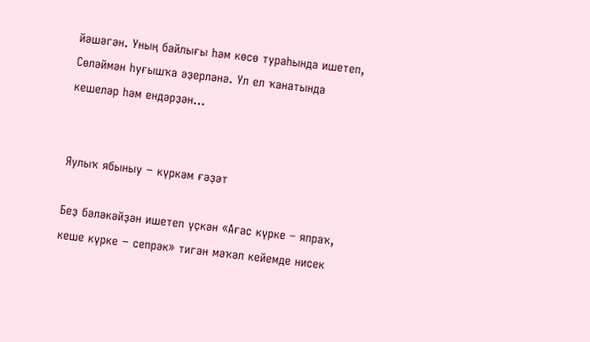йәшәгән. Уның байлығы һәм көсө тураһында ишетеп, Сөләймән һуғышҡа әҙерләнә. Ул ел ҡанатында кешеләр һәм ендәрҙән...


Яулыҡ ябыныу − күркәм ғәҙәт

Беҙ бәләкәйҙән ишетеп үҫкән «Ағас күрке – япраҡ, кеше күрке − сепрәк» тигән мәҡәл кейемде нисек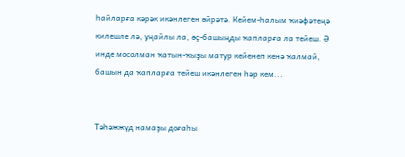һайларға кәрәк икәнлеген өйрәтә. Кейем-һалым ҡиәфәтеңә килешле лә, уңайлы ла, өҫ-башыңды ҡапларға ла тейеш. Ә инде мосолман ҡатын-ҡыҙы матур кейенеп кенә ҡалмай, башын да ҡапларға тейеш икәнлеген һәр кем...


Тәһәжжүд намаҙы доғаһы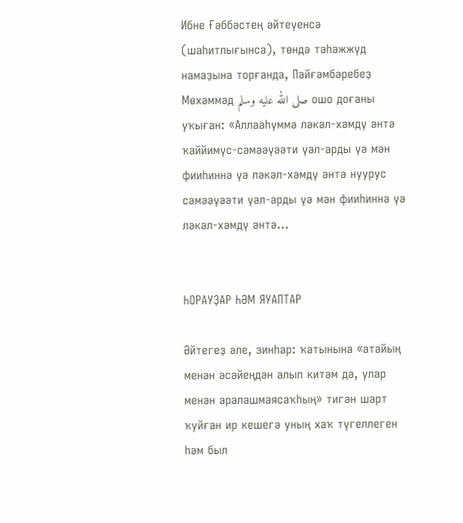Ибне Ғәббәстең әйтеүенсә (шаһитлығынса), төндә тәһәжжүд намаҙына торғанда, Пәйғәмбәребеҙ Мөхәммәд صلى الله عليه وسلم ошо доғаны уҡыған: «Аллааһүммә ләкәл-хәмдү әнтә ҡаййимүс-сәмәәүәәти үәл-арды үә мән фииһиннә үә ләкәл-хәмдү әнтә нуурус сәмәәүәәти үәл-арды үә мән фииһиннә үә ләкәл-хәмдү әнтә...


ҺОРАУҘАР ҺӘМ ЯУАПТАР

Әйтегеҙ әле, зинһар: ҡатынына «атайың менән әсәйеңдән алып китәм дә, улар менән аралашмаясаҡһың» тигән шарт ҡуйған ир кешегә уның хаҡ түгеллеген һәм был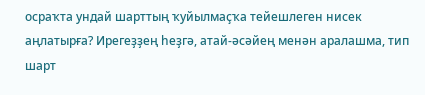осраҡта ундай шарттың ҡуйылмаҫҡа тейешлеген нисек аңлатырға? Ирегеҙҙең һеҙгә, атай-әсәйең менән аралашма, тип шарт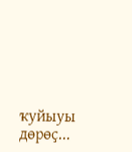ҡуйыуы дөрөҫ...